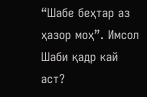“Шабе беҳтар аз ҳазор моҳ”. Имсол Шаби қадр кай аст?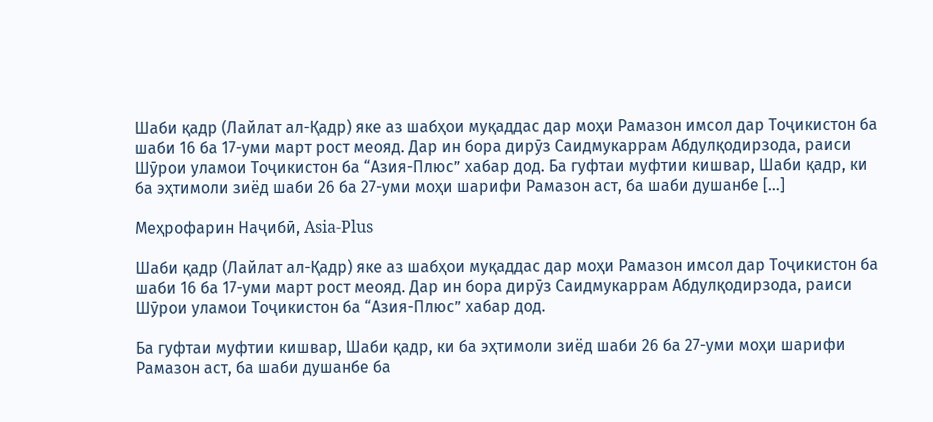Шаби қадр (Лайлат ал-Қадр) яке аз шабҳои муқаддас дар моҳи Рамазон имсол дар Тоҷикистон ба шаби 16 ба 17-уми март рост меояд. Дар ин бора дирӯз Саидмукаррам Абдулқодирзода, раиси Шӯрои уламои Тоҷикистон ба “Азия-Плюс” хабар дод. Ба гуфтаи муфтии кишвар, Шаби қадр, ки ба эҳтимоли зиёд шаби 26 ба 27-уми моҳи шарифи Рамазон аст, ба шаби душанбе […]

Меҳрофарин Наҷибӣ, Asia-Plus

Шаби қадр (Лайлат ал-Қадр) яке аз шабҳои муқаддас дар моҳи Рамазон имсол дар Тоҷикистон ба шаби 16 ба 17-уми март рост меояд. Дар ин бора дирӯз Саидмукаррам Абдулқодирзода, раиси Шӯрои уламои Тоҷикистон ба “Азия-Плюс” хабар дод.

Ба гуфтаи муфтии кишвар, Шаби қадр, ки ба эҳтимоли зиёд шаби 26 ба 27-уми моҳи шарифи Рамазон аст, ба шаби душанбе ба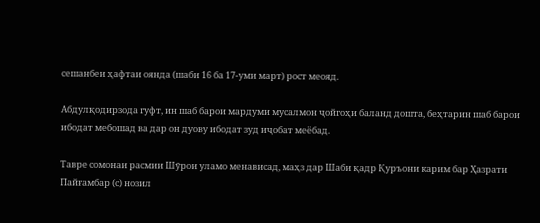сешанбеи ҳафтаи оянда (шаби 16 ба 17-уми март) рост меояд.

Абдулқодирзода гуфт, ин шаб барои мардуми мусалмон ҷойгоҳи баланд дошта, беҳтарин шаб барои ибодат мебошад ва дар он дуову ибодат зуд иҷобат меёбад.

Тавре сомонаи расмии Шӯрои уламо менависад, маҳз дар Шаби қадр Қуръони карим бар Ҳазрати Пайғамбар (с) нозил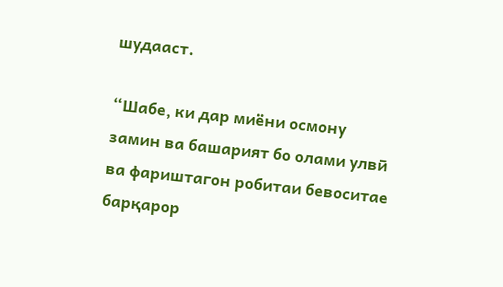шудааст.

“Шабе, ки дар миёни осмону замин ва башарият бо олами улвӣ ва фариштагон робитаи бевоситае барқарор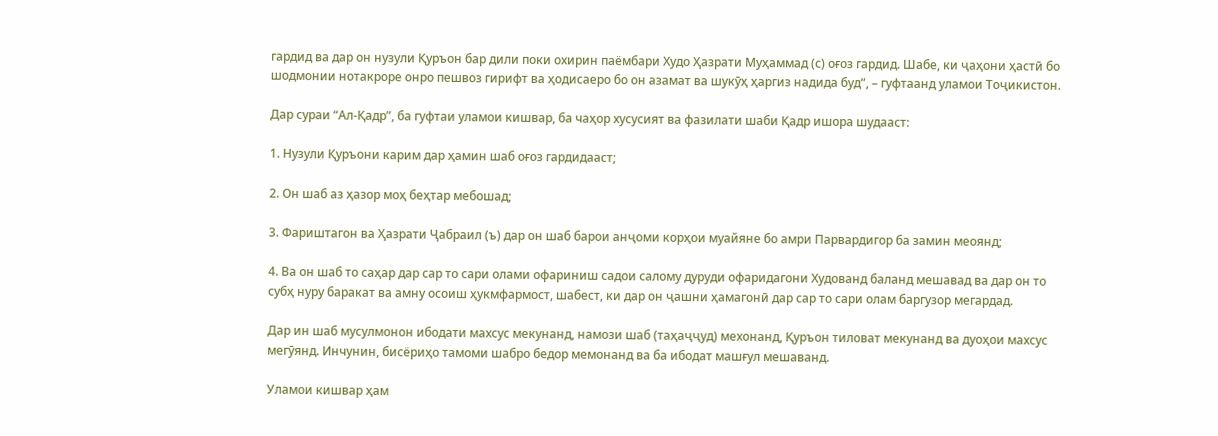гардид ва дар он нузули Қуръон бар дили поки охирин паёмбари Худо Ҳазрати Муҳаммад (с) оғоз гардид. Шабе, ки ҷаҳони ҳастӣ бо шодмонии нотакроре онро пешвоз гирифт ва ҳодисаеро бо он азамат ва шукӯҳ ҳаргиз надида буд”, – гуфтаанд уламои Тоҷикистон.

Дар сураи “Ал-Қадр”, ба гуфтаи уламои кишвар, ба чаҳор хусусият ва фазилати шаби Қадр ишора шудааст:

1. Нузули Қуръони карим дар ҳамин шаб оғоз гардидааст;

2. Он шаб аз ҳазор моҳ беҳтар мебошад;

3. Фариштагон ва Ҳазрати Ҷабраил (ъ) дар он шаб барои анҷоми корҳои муайяне бо амри Парвардигор ба замин меоянд;

4. Ва он шаб то саҳар дар сар то сари олами офариниш садои салому дуруди офаридагони Худованд баланд мешавад ва дар он то субҳ нуру баракат ва амну осоиш ҳукмфармост, шабест, ки дар он ҷашни ҳамагонӣ дар сар то сари олам баргузор мегардад.

Дар ин шаб мусулмонон ибодати махсус мекунанд, намози шаб (таҳаҷҷуд) мехонанд, Қуръон тиловат мекунанд ва дуоҳои махсус мегӯянд. Инчунин, бисёриҳо тамоми шабро бедор мемонанд ва ба ибодат машғул мешаванд.

Уламои кишвар ҳам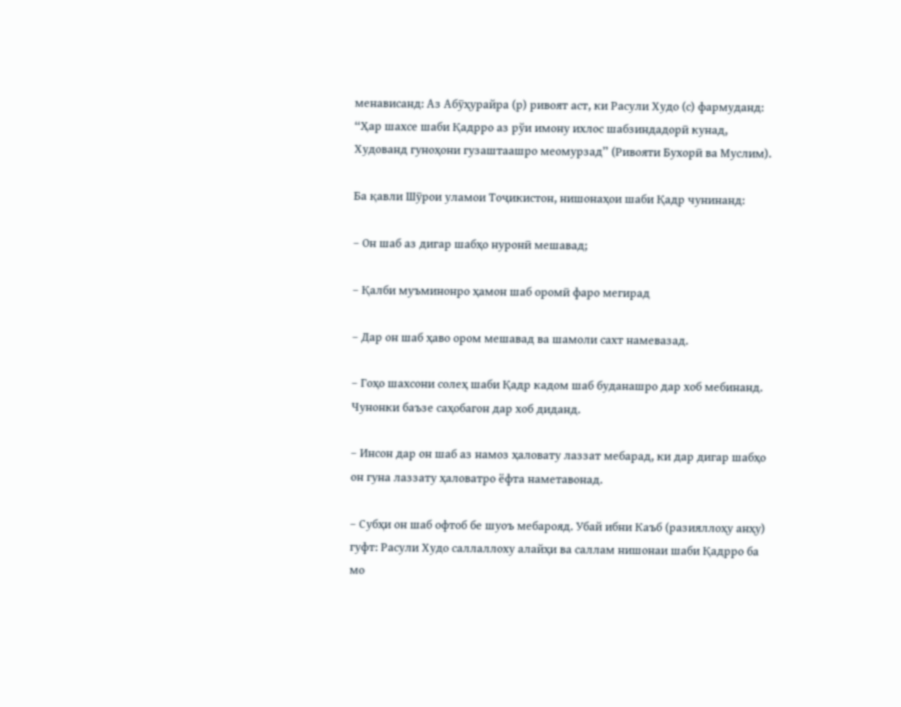менависанд: Аз Абӯҳурайра (р) ривоят аст, ки Расули Худо (с) фармуданд: “Ҳар шахсе шаби Қадрро аз рўи имону ихлос шабзиндадорӣ кунад, Худованд гуноҳони гузаштаашро меомурзад” (Ривояти Бухорӣ ва Муслим).

Ба қавли Шӯрои уламои Тоҷикистон, нишонаҳои шаби Қадр чунинанд:

– Он шаб аз дигар шабҳо нуронӣ мешавад;

– Қалби муъминонро ҳамон шаб оромӣ фаро мегирад

– Дар он шаб ҳаво ором мешавад ва шамоли сахт намевазад.

– Гоҳо шахсони солеҳ шаби Қадр кадом шаб буданашро дар хоб мебинанд. Чунонки баъзе саҳобагон дар хоб диданд.

– Инсон дар он шаб аз намоз ҳаловату лаззат мебарад, ки дар дигар шабҳо он гуна лаззату ҳаловатро ёфта наметавонад.

– Субҳи он шаб офтоб бе шуоъ мебарояд. Убай ибни Каъб (разияллоҳу анҳу) гуфт: Расули Худо саллаллоху алайҳи ва саллам нишонаи шаби Қадрро ба мо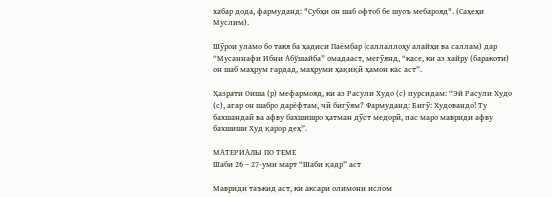хабар дода, фармуданд: "Субҳи он шаб офтоб бе шуоъ мебарояд". (Саҳеҳи Муслим).

Шӯрои уламо бо такя ба ҳадиси Паёмбар (cаллаллоҳу алайҳи ва саллам) дар “Мусаннафи Ибни Абўшайба” омадааст, мегӯянд, “касе, ки аз хайру (баракоти) он шаб маҳрум гардад, маҳруми ҳақиқӣ ҳамон кас аст”.

Ҳазрати Оиша (р) мефармояд, ки аз Расули Худо (с) пурсидам: “Эй Расули Худо (с), агар он шабро дарёфтам, чӣ бигӯям? Фармуданд: Бигӯ: Худовандо! Ту бахшандаӣ ва афву бахшишро ҳатман дӯст медорӣ, пас маро мавриди афву бахшиши Худ қарор деҳ”.

МАТЕРИАЛЫ ПО ТЕМЕ
Шаби 26 – 27-уми март “Шаби қадр” аст

Мавриди таъкид аст, ки аксари олимони ислом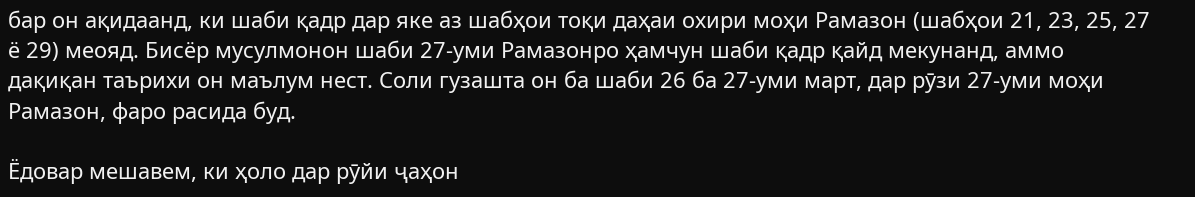бар он ақидаанд, ки шаби қадр дар яке аз шабҳои тоқи даҳаи охири моҳи Рамазон (шабҳои 21, 23, 25, 27 ё 29) меояд. Бисёр мусулмонон шаби 27-уми Рамазонро ҳамчун шаби қадр қайд мекунанд, аммо дақиқан таърихи он маълум нест. Соли гузашта он ба шаби 26 ба 27-уми март, дар рӯзи 27-уми моҳи Рамазон, фаро расида буд.

Ёдовар мешавем, ки ҳоло дар рӯйи ҷаҳон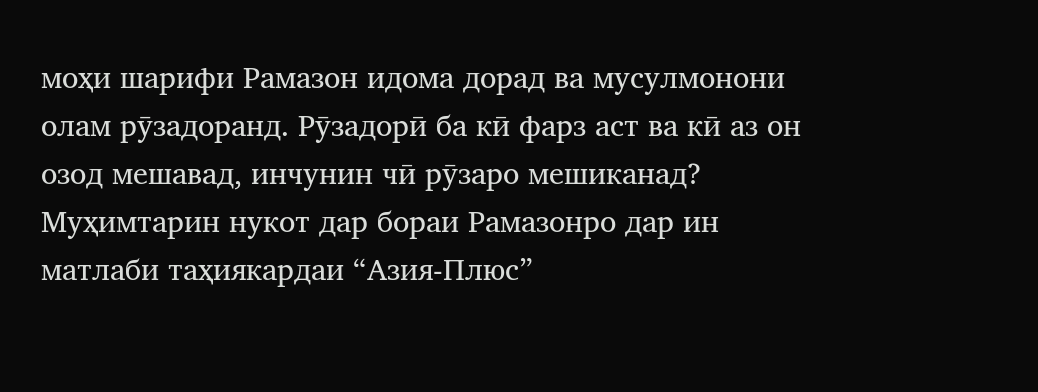моҳи шарифи Рамазон идома дорад ва мусулмонони олам рӯзадоранд. Рӯзадорӣ ба кӣ фарз аст ва кӣ аз он озод мешавад, инчунин чӣ рӯзаро мешиканад? Муҳимтарин нукот дар бораи Рамазонро дар ин матлаби таҳиякардаи “Азия-Плюс”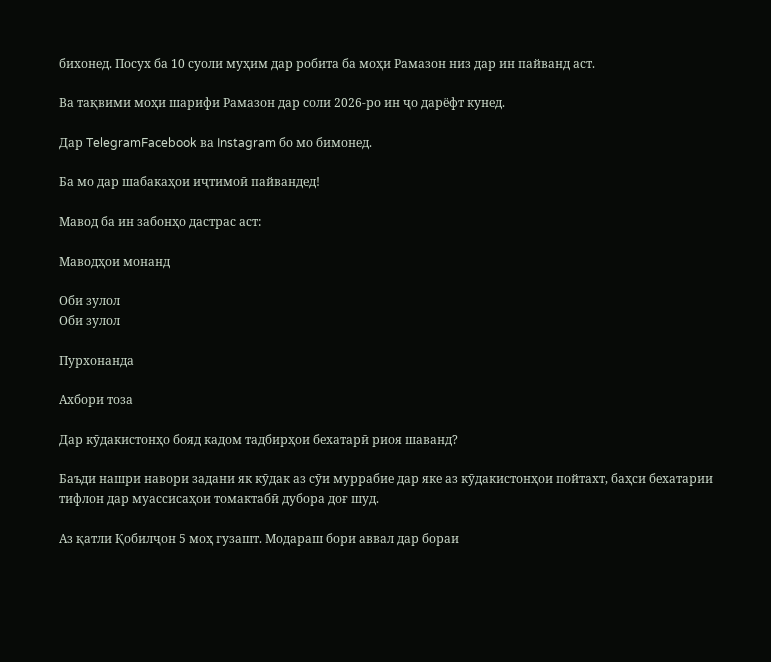бихонед. Посух ба 10 суоли муҳим дар робита ба моҳи Рамазон низ дар ин пайванд аст.

Ва тақвими моҳи шарифи Рамазон дар соли 2026-ро ин ҷо дарёфт кунед.

Дар TelegramFacebook ва Instagram бо мо бимонед.

Ба мо дар шабакаҳои иҷтимоӣ пайвандед!

Мавод ба ин забонҳо дастрас аст:

Маводҳои монанд

Оби зулол
Оби зулол

Пурхонанда

Ахбори тоза

Дар кӯдакистонҳо бояд кадом тадбирҳои бехатарӣ риоя шаванд?

Баъди нашри навори задани як кӯдак аз сӯи муррабие дар яке аз кӯдакистонҳои пойтахт, баҳси бехатарии тифлон дар муассисаҳои томактабӣ дубора доғ шуд.

Аз қатли Қобилҷон 5 моҳ гузашт. Модараш бори аввал дар бораи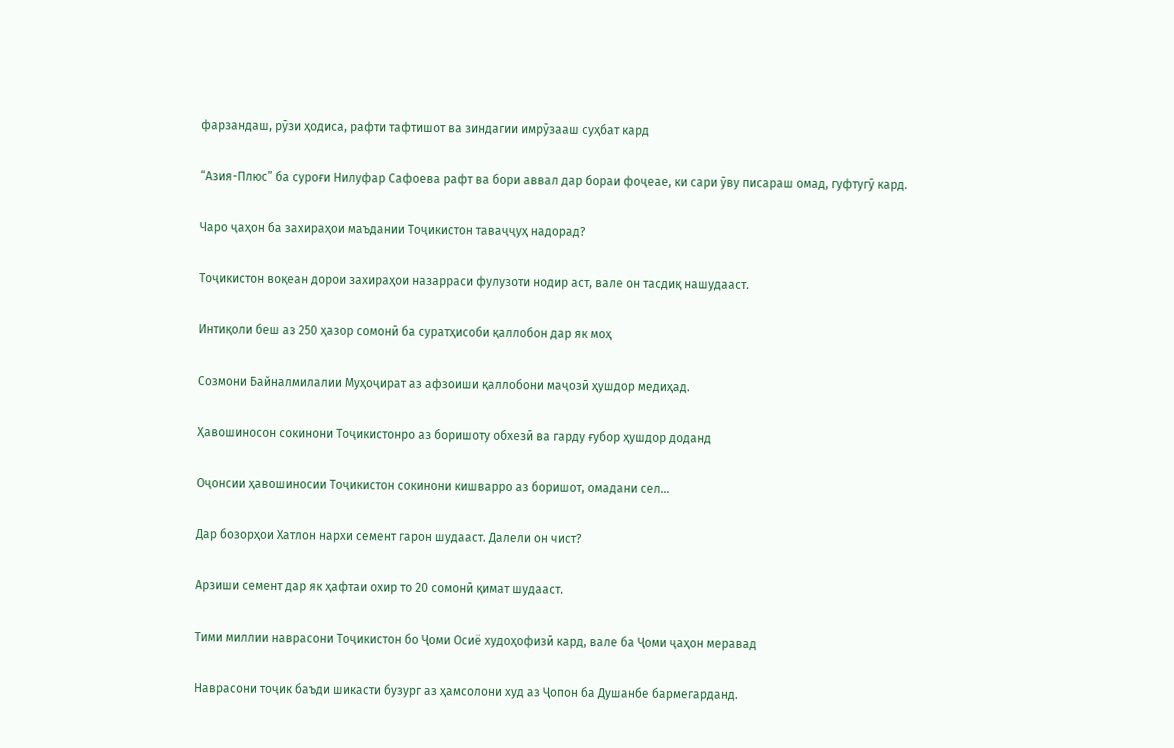фарзандаш, рӯзи ҳодиса, рафти тафтишот ва зиндагии имрӯзааш суҳбат кард

“Азия-Плюс” ба суроғи Нилуфар Сафоева рафт ва бори аввал дар бораи фоҷеае, ки сари ӯву писараш омад, гуфтугӯ кард.

Чаро ҷаҳон ба захираҳои маъдании Тоҷикистон таваҷҷуҳ надорад?

Тоҷикистон воқеан дорои захираҳои назарраси фулузоти нодир аст, вале он тасдиқ нашудааст.

Интиқоли беш аз 250 ҳазор сомонӣ ба суратҳисоби қаллобон дар як моҳ

Созмони Байналмилалии Муҳоҷират аз афзоиши қаллобони маҷозӣ ҳушдор медиҳад.

Ҳавошиносон сокинони Тоҷикистонро аз боришоту обхезӣ ва гарду ғубор ҳушдор доданд

Оҷонсии ҳавошиносии Тоҷикистон сокинони кишварро аз боришот, омадани сел...

Дар бозорҳои Хатлон нархи семент гарон шудааст. Далели он чист?

Арзиши семент дар як ҳафтаи охир то 20 сомонӣ қимат шудааст.

Тими миллии наврасони Тоҷикистон бо Ҷоми Осиё худоҳофизӣ кард, вале ба Ҷоми ҷаҳон меравад

Наврасони тоҷик баъди шикасти бузург аз ҳамсолони худ аз Ҷопон ба Душанбе бармегарданд.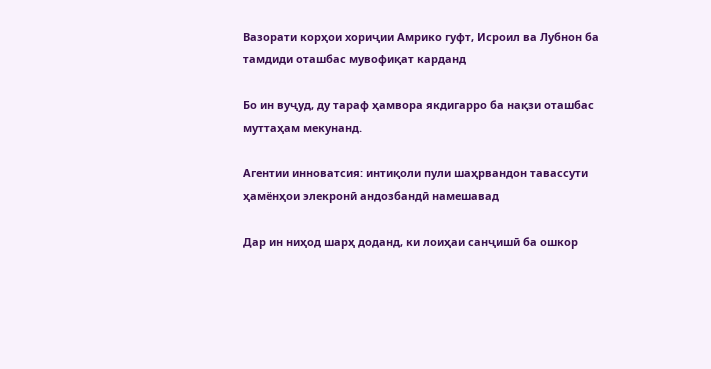Вазорати корҳои хориҷии Амрико гуфт, Исроил ва Лубнон ба тамдиди оташбас мувофиқат карданд

Бо ин вуҷуд, ду тараф ҳамвора якдигарро ба нақзи оташбас муттаҳам мекунанд.

Агентии инноватсия: интиқоли пули шаҳрвандон тавассути ҳамёнҳои элекронӣ андозбандӣ намешавад

Дар ин ниҳод шарҳ доданд, ки лоиҳаи санҷишӣ ба ошкор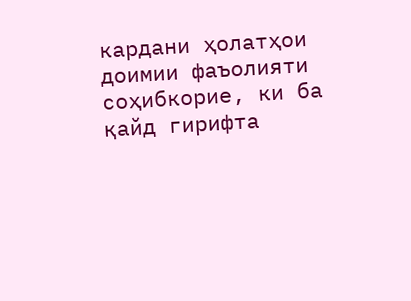кардани ҳолатҳои доимии фаъолияти соҳибкорие, ки ба қайд гирифта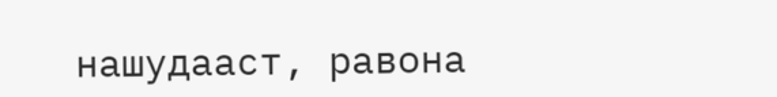нашудааст, равона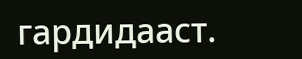гардидааст.